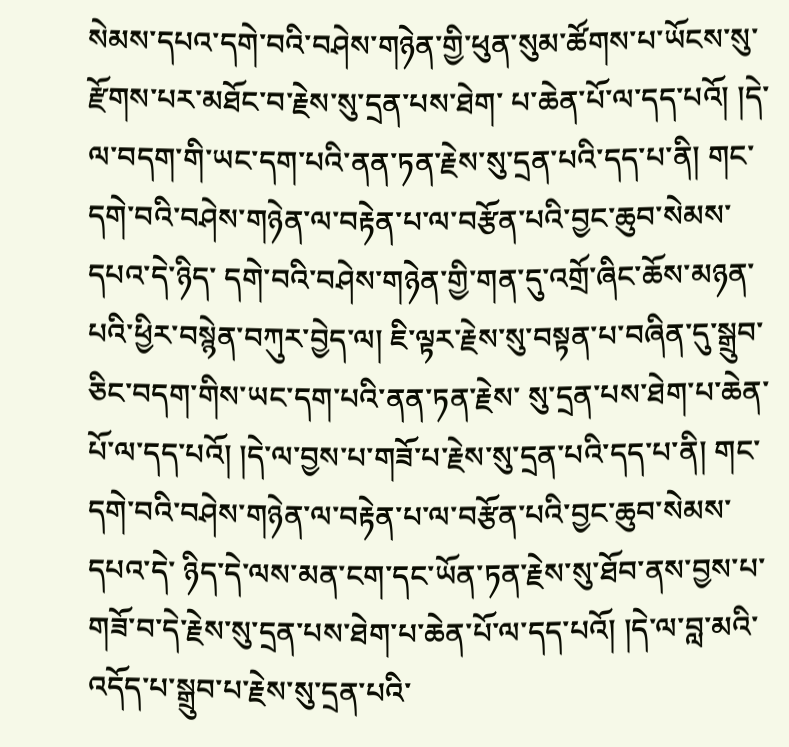སེམས་དཔའ་དགེ་བའི་བཤེས་གཉེན་གྱི་ཕུན་སུམ་ཚོགས་པ་ཡོངས་སུ་རྫོགས་པར་མཐོང་བ་རྗེས་སུ་དྲན་པས་ཐེག་ པ་ཆེན་པོ་ལ་དད་པའོ། །དེ་ལ་བདག་གི་ཡང་དག་པའི་ནན་ཏན་རྗེས་སུ་དྲན་པའི་དད་པ་ནི། གང་དགེ་བའི་བཤེས་གཉེན་ལ་བརྟེན་པ་ལ་བརྩོན་པའི་བྱང་ཆུབ་སེམས་དཔའ་དེ་ཉིད་ དགེ་བའི་བཤེས་གཉེན་གྱི་གན་དུ་འགྲོ་ཞིང་ཆོས་མཉན་པའི་ཕྱིར་བསྙེན་བཀུར་བྱེད་ལ། ཇི་ལྟར་རྗེས་སུ་བསྟན་པ་བཞིན་དུ་སྒྲུབ་ཅིང་བདག་གིས་ཡང་དག་པའི་ནན་ཏན་རྗེས་ སུ་དྲན་པས་ཐེག་པ་ཆེན་པོ་ལ་དད་པའོ། །དེ་ལ་བྱས་པ་གཟོ་པ་རྗེས་སུ་དྲན་པའི་དད་པ་ནི། གང་དགེ་བའི་བཤེས་གཉེན་ལ་བརྟེན་པ་ལ་བརྩོན་པའི་བྱང་ཆུབ་སེམས་དཔའ་དེ་ ཉིད་དེ་ལས་མན་ངག་དང་ཡོན་ཏན་རྗེས་སུ་ཐོབ་ནས་བྱས་པ་གཟོ་བ་དེ་རྗེས་སུ་དྲན་པས་ཐེག་པ་ཆེན་པོ་ལ་དད་པའོ། །དེ་ལ་བླ་མའི་འདོད་པ་སྒྲུབ་པ་རྗེས་སུ་དྲན་པའི་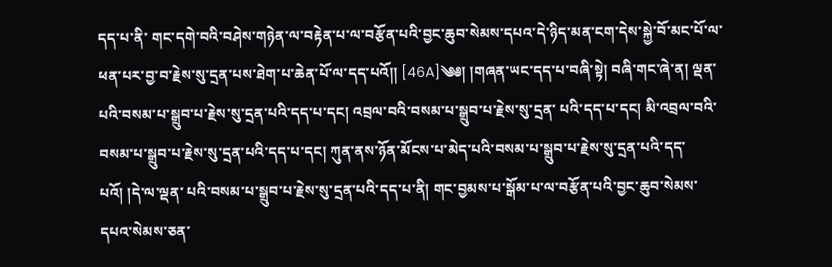དད་པ་ནི་ གང་དགེ་བའི་བཤེས་གཉེན་ལ་བརྟེན་པ་ལ་བརྩོན་པའི་བྱང་ཆུབ་སེམས་དཔའ་དེ་ཉིད་མན་ངག་དེས་སྐྱེ་བོ་མང་པོ་ལ་ཕན་པར་བྱ་བ་རྗེས་སུ་དྲན་པས་ཐེག་པ་ཆེན་པོ་ལ་དད་པའོ།། [46A]༄༅། །གཞན་ཡང་དད་པ་བཞི་སྟེ། བཞི་གང་ཞེ་ན། ལྡན་པའི་བསམ་པ་སྒྲུབ་པ་རྗེས་སུ་དྲན་པའི་དད་པ་དང། འབྲལ་བའི་བསམ་པ་སྒྲུབ་པ་རྗེས་སུ་དྲན་ པའི་དད་པ་དང། མི་འབྲལ་བའི་བསམ་པ་སྒྲུབ་པ་རྗེས་སུ་དྲན་པའི་དད་པ་དང། ཀུན་ནས་ཉོན་མོངས་པ་མེད་པའི་བསམ་པ་སྒྲུབ་པ་རྗེས་སུ་དྲན་པའི་དད་པའོ། །དེ་ལ་ལྡན་ པའི་བསམ་པ་སྒྲུབ་པ་རྗེས་སུ་དྲན་པའི་དད་པ་ནི། གང་བྱམས་པ་སྒོམ་པ་ལ་བརྩོན་པའི་བྱང་ཆུབ་སེམས་དཔའ་སེམས་ཅན་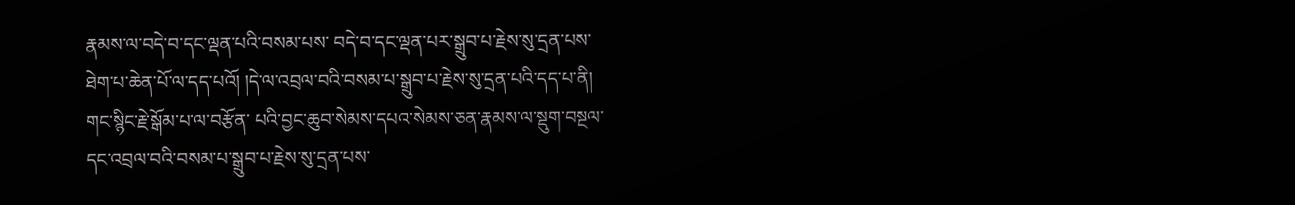རྣམས་ལ་བདེ་བ་དང་ལྡན་པའི་བསམ་པས་ བདེ་བ་དང་ལྡན་པར་སྒྲུབ་པ་རྗེས་སུ་དྲན་པས་ཐེག་པ་ཆེན་པོ་ལ་དད་པའོ། །དེ་ལ་འབྲལ་བའི་བསམ་པ་སྒྲུབ་པ་རྗེས་སུ་དྲན་པའི་དད་པ་ནི། གང་སྙིང་རྗེ་སྒོམ་པ་ལ་བརྩོན་ པའི་བྱང་ཆུབ་སེམས་དཔའ་སེམས་ཅན་རྣམས་ལ་སྡུག་བསྔལ་དང་འབྲལ་བའི་བསམ་པ་སྒྲུབ་པ་རྗེས་སུ་དྲན་པས་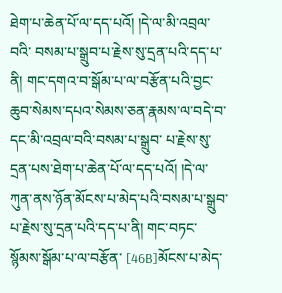ཐེག་པ་ཆེན་པོ་ལ་དད་པའོ། །དེ་ལ་མི་འབྲལ་བའི་ བསམ་པ་སྒྲུབ་པ་རྗེས་སུ་དྲན་པའི་དད་པ་ནི། གང་དགའ་བ་སྒོམ་པ་ལ་བརྩོན་པའི་བྱང་ཆུབ་སེམས་དཔའ་སེམས་ཅན་རྣམས་ལ་བདེ་བ་དང་མི་འབྲལ་བའི་བསམ་པ་སྒྲུབ་ པ་རྗེས་སུ་དྲན་པས་ཐེག་པ་ཆེན་པོ་ལ་དད་པའོ། །དེ་ལ་ཀུན་ནས་ཉོན་མོངས་པ་མེད་པའི་བསམ་པ་སྒྲུབ་པ་རྗེས་སུ་དྲན་པའི་དད་པ་ནི། གང་བཏང་སྙོམས་སྒོམ་པ་ལ་བརྩོན་ [46B]མོངས་པ་མེད་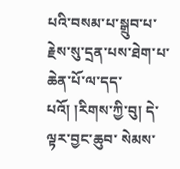པའི་བསམ་པ་སྒྲུབ་པ་རྗེས་སུ་དྲན་པས་ཐེག་པ་ཆེན་པོ་ལ་དད་པའོ། །རིགས་ཀྱི་བུ། དེ་ལྟར་བྱང་ཆུབ་ སེམས་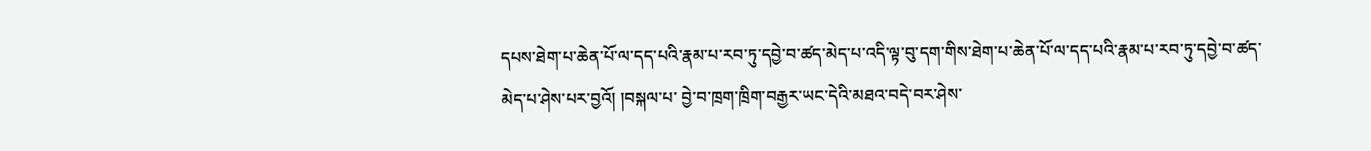དཔས་ཐེག་པ་ཆེན་པོ་ལ་དད་པའི་རྣམ་པ་རབ་ཏུ་དབྱེ་བ་ཚད་མེད་པ་འདི་ལྟ་བུ་དག་གིས་ཐེག་པ་ཆེན་པོ་ལ་དད་པའི་རྣམ་པ་རབ་ཏུ་དབྱེ་བ་ཚད་མེད་པ་ཤེས་པར་བྱའོ། །བསྐལ་པ་ བྱེ་བ་ཁྲག་ཁྲིག་བརྒྱར་ཡང་དེའི་མཐའ་བདེ་བར་ཤེས་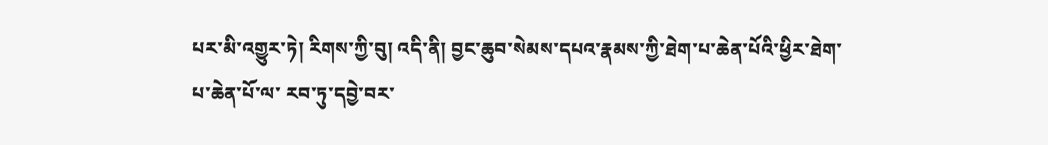པར་མི་འགྱུར་ཏེ། རིགས་ཀྱི་བུ། འདི་ནི། བྱང་ཆུབ་སེམས་དཔའ་རྣམས་ཀྱི་ཐེག་པ་ཆེན་པོའི་ཕྱིར་ཐེག་པ་ཆེན་པོ་ལ་ རབ་ཏུ་དབྱེ་བར་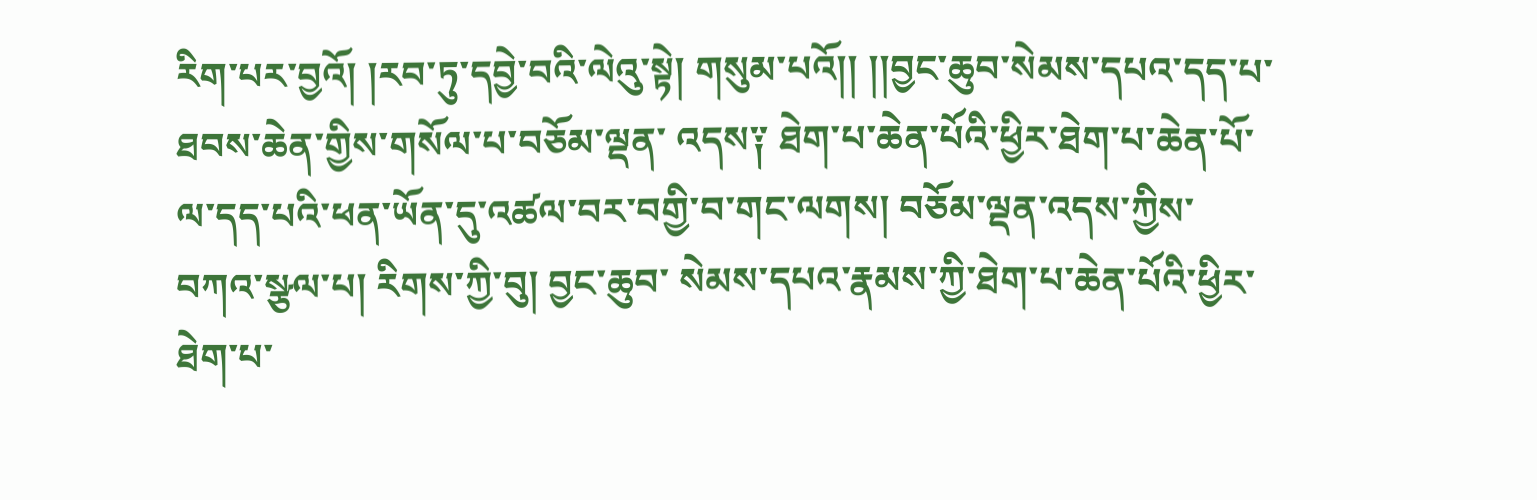རིག་པར་བྱའོ། །རབ་ཏུ་དབྱེ་བའི་ལེའུ་སྟེ། གསུམ་པའོ།། །།བྱང་ཆུབ་སེམས་དཔའ་དད་པ་ཐབས་ཆེན་གྱིས་གསོལ་པ་བཅོམ་ལྡན་ འདས༑ ཐེག་པ་ཆེན་པོའི་ཕྱིར་ཐེག་པ་ཆེན་པོ་ལ་དད་པའི་ཕན་ཡོན་དུ་འཚལ་བར་བགྱི་བ་གང་ལགས། བཅོམ་ལྡན་འདས་ཀྱིས་བཀའ་སྩལ་པ། རིགས་ཀྱི་བུ། བྱང་ཆུབ་ སེམས་དཔའ་རྣམས་ཀྱི་ཐེག་པ་ཆེན་པོའི་ཕྱིར་ཐེག་པ་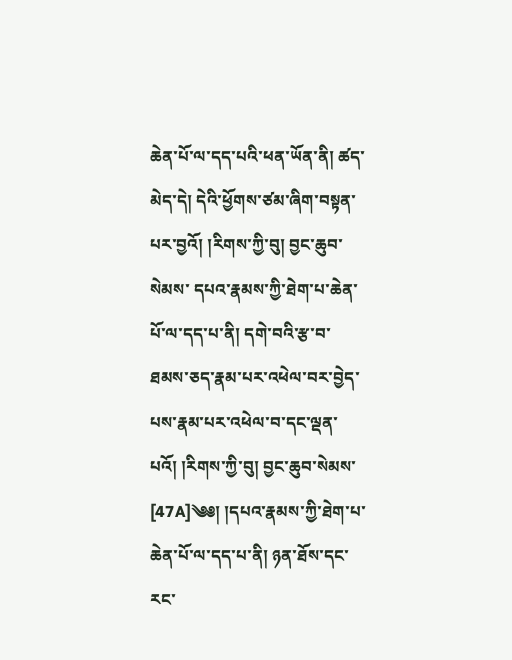ཆེན་པོ་ལ་དད་པའི་ཕན་ཡོན་ནི། ཚད་མེད་དེ། དེའི་ཕྱོགས་ཙམ་ཞིག་བསྟན་པར་བྱའོ། །རིགས་ཀྱི་བུ། བྱང་ཆུབ་སེམས་ དཔའ་རྣམས་ཀྱི་ཐེག་པ་ཆེན་པོ་ལ་དད་པ་ནི། དགེ་བའི་རྩ་བ་ཐམས་ཅད་རྣམ་པར་འཕེལ་བར་བྱེད་པས་རྣམ་པར་འཕེལ་བ་དང་ལྡན་པའོ། །རིགས་ཀྱི་བུ། བྱང་ཆུབ་སེམས་ [47A]༄༅། །དཔའ་རྣམས་ཀྱི་ཐེག་པ་ཆེན་པོ་ལ་དད་པ་ནི། ཉན་ཐོས་དང་རང་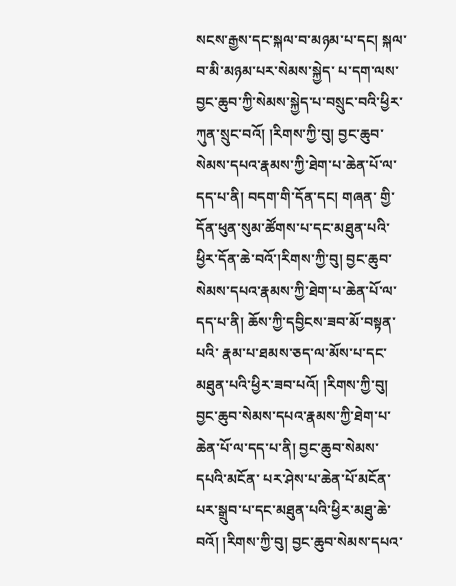སངས་རྒྱས་དང་སྐལ་བ་མཉམ་པ་དང། སྐལ་བ་མི་མཉམ་པར་སེམས་སྐྱེད་ པ་དག་ལས་བྱང་ཆུབ་ཀྱི་སེམས་སྐྱེད་པ་བསྲུང་བའི་ཕྱིར་ཀུན་སྲུང་བའོ། །རིགས་ཀྱི་བུ། བྱང་ཆུབ་སེམས་དཔའ་རྣམས་ཀྱི་ཐེག་པ་ཆེན་པོ་ལ་དད་པ་ནི། བདག་གི་དོན་དང། གཞན་ གྱི་དོན་ཕུན་སུམ་ཚོགས་པ་དང་མཐུན་པའི་ཕྱིར་དོན་ཆེ་བའོ་།རིགས་ཀྱི་བུ། བྱང་ཆུབ་སེམས་དཔའ་རྣམས་ཀྱི་ཐེག་པ་ཆེན་པོ་ལ་དད་པ་ནི། ཆོས་ཀྱི་དབྱིངས་ཟབ་མོ་བསྟན་པའི་ རྣམ་པ་ཐམས་ཅད་ལ་མོས་པ་དང་མཐུན་པའི་ཕྱིར་ཟབ་པའོ། །རིགས་ཀྱི་བུ། བྱང་ཆུབ་སེམས་དཔའ་རྣམས་ཀྱི་ཐེག་པ་ཆེན་པོ་ལ་དད་པ་ནི། བྱང་ཆུབ་སེམས་དཔའི་མངོན་ པར་ཤེས་པ་ཆེན་པོ་མངོན་པར་སྒྲུབ་པ་དང་མཐུན་པའི་ཕྱིར་མཐུ་ཆེ་བའོ། །རིགས་ཀྱི་བུ། བྱང་ཆུབ་སེམས་དཔའ་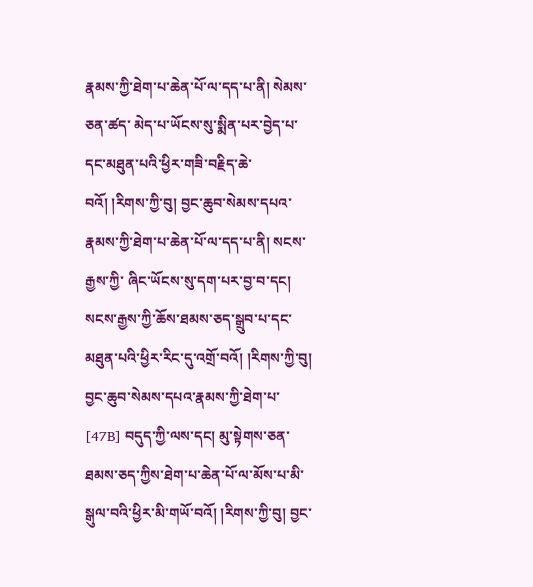རྣམས་ཀྱི་ཐེག་པ་ཆེན་པོ་ལ་དད་པ་ནི། སེམས་ཅན་ཚད་ མེད་པ་ཡོངས་སུ་སྨིན་པར་བྱེད་པ་དང་མཐུན་པའི་ཕྱིར་གཟི་བརྗིད་ཆེ་བའོ། །རིགས་ཀྱི་བུ། བྱང་ཆུབ་སེམས་དཔའ་རྣམས་ཀྱི་ཐེག་པ་ཆེན་པོ་ལ་དད་པ་ནི། སངས་རྒྱས་ཀྱི་ ཞིང་ཡོངས་སུ་དག་པར་བྱ་བ་དང། སངས་རྒྱས་ཀྱི་ཆོས་ཐམས་ཅད་སྒྲུབ་པ་དང་མཐུན་པའི་ཕྱིར་རིང་དུ་འགྲོ་བའོ། །རིགས་ཀྱི་བུ། བྱང་ཆུབ་སེམས་དཔའ་རྣམས་ཀྱི་ཐེག་པ་ [47B] བདུད་ཀྱི་ལས་དང། མུ་སྟེགས་ཅན་ཐམས་ཅད་ཀྱིས་ཐེག་པ་ཆེན་པོ་ལ་མོས་པ་མི་སྒུལ་བའི་ཕྱིར་མི་གཡོ་བའོ། །རིགས་ཀྱི་བུ། བྱང་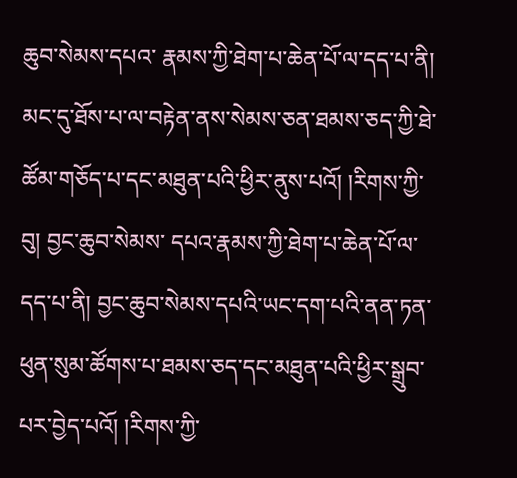ཆུབ་སེམས་དཔའ་ རྣམས་ཀྱི་ཐེག་པ་ཆེན་པོ་ལ་དད་པ་ནི། མང་དུ་ཐོས་པ་ལ་བརྟེན་ནས་སེམས་ཅན་ཐམས་ཅད་ཀྱི་ཐེ་ཚོམ་གཅོད་པ་དང་མཐུན་པའི་ཕྱིར་ནུས་པའོ། །རིགས་ཀྱི་བུ། བྱང་ཆུབ་སེམས་ དཔའ་རྣམས་ཀྱི་ཐེག་པ་ཆེན་པོ་ལ་དད་པ་ནི། བྱང་ཆུབ་སེམས་དཔའི་ཡང་དག་པའི་ནན་ཏན་ཕུན་སུམ་ཚོགས་པ་ཐམས་ཅད་དང་མཐུན་པའི་ཕྱིར་སྒྲུབ་པར་བྱེད་པའོ། །རིགས་ཀྱི་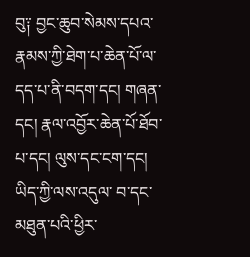བུ༑ བྱང་ཆུབ་སེམས་དཔའ་རྣམས་ཀྱི་ཐེག་པ་ཆེན་པོ་ལ་དད་པ་ནི་བདག་དང། གཞན་དང། རྣལ་འབྱོར་ཆེན་པོ་ཐོབ་པ་དང། ལུས་དང་ངག་དང། ཡིད་ཀྱི་ལས་འདུལ་ བ་དང་མཐུན་པའི་ཕྱིར་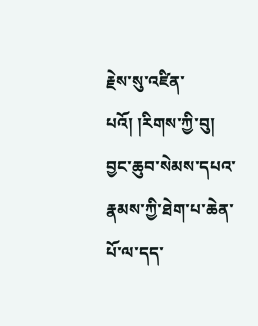རྗེས་སུ་འཛིན་པའོ། །རིགས་ཀྱི་བུ། བྱང་ཆུབ་སེམས་དཔའ་རྣམས་ཀྱི་ཐེག་པ་ཆེན་པོ་ལ་དད་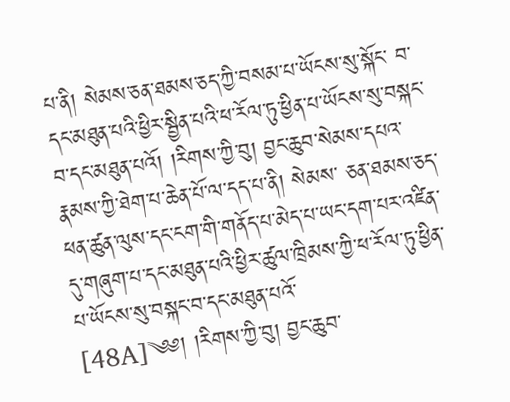པ་ནི། སེམས་ཅན་ཐམས་ཅད་ཀྱི་བསམ་པ་ཡོངས་སུ་སྐོང་ བ་དང་མཐུན་པའི་ཕྱིར་སྦྱིན་པའི་ཕ་རོལ་ཏུ་ཕྱིན་པ་ཡོངས་སུ་བསྐང་བ་དང་མཐུན་པའོ། །རིགས་ཀྱི་བུ། བྱང་ཆུབ་སེམས་དཔའ་རྣམས་ཀྱི་ཐེག་པ་ཆེན་པོ་ལ་དད་པ་ནི། སེམས་ ཅན་ཐམས་ཅད་ཕན་ཚུན་ལུས་དང་ངག་གི་གནོད་པ་མེད་པ་ཡང་དག་པར་འཛིན་དུ་གཞུག་པ་དང་མཐུན་པའི་ཕྱིར་ཚུལ་ཁྲིམས་ཀྱི་ཕ་རོལ་ཏུ་ཕྱིན་པ་ཡོངས་སུ་བསྐང་བ་དང་མཐུན་པའོ་ [48A]༄༅། །རིགས་ཀྱི་བུ། བྱང་ཆུབ་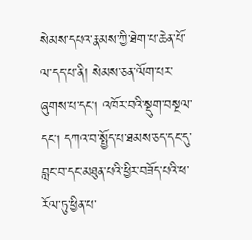སེམས་དཔའ་རྣམས་ཀྱི་ཐེག་པ་ཆེན་པོ་ལ་དད་པ་ནི། སེམས་ཅན་ལོག་པར་ཞུགས་པ་དང། འཁོར་བའི་སྡུག་བསྔལ་ དང། དཀའ་བ་སྤྱོད་པ་ཐམས་ཅད་དང་དུ་བླང་བ་དང་མཐུན་པའི་ཕྱིར་བཟོད་པའི་ཕ་རོལ་ཏུ་ཕྱིན་པ་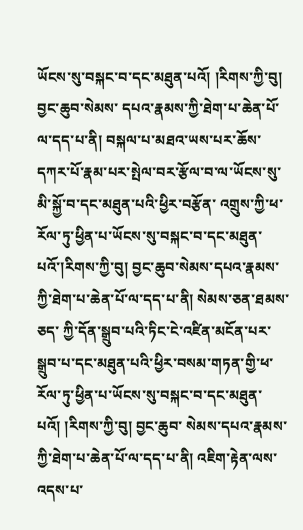ཡོངས་སུ་བསྐང་བ་དང་མཐུན་པའོ། །རིགས་ཀྱི་བུ། བྱང་ཆུབ་སེམས་ དཔའ་རྣམས་ཀྱི་ཐེག་པ་ཆེན་པོ་ལ་དད་པ་ནི། བསྐལ་པ་མཐའ་ཡས་པར་ཆོས་དཀར་པོ་རྣམ་པར་སྤེལ་བར་རྩོལ་བ་ལ་ཡོངས་སུ་མི་སྐྱོ་བ་དང་མཐུན་པའི་ཕྱིར་བརྩོན་ འགྲུས་ཀྱི་ཕ་རོལ་ཏུ་ཕྱིན་པ་ཡོངས་སུ་བསྐང་བ་དང་མཐུན་པའོ་།རིགས་ཀྱི་བུ། བྱང་ཆུབ་སེམས་དཔའ་རྣམས་ཀྱི་ཐེག་པ་ཆེན་པོ་ལ་དད་པ་ནི། སེམས་ཅན་ཐམས་ཅད་ ཀྱི་དོན་སྒྲུབ་པའི་ཏིང་ངེ་འཛིན་མངོན་པར་སྒྲུབ་པ་དང་མཐུན་པའི་ཕྱིར་བསམ་གཏན་གྱི་ཕ་རོལ་ཏུ་ཕྱིན་པ་ཡོངས་སུ་བསྐང་བ་དང་མཐུན་པའོ། །རིགས་ཀྱི་བུ། བྱང་ཆུབ་ སེམས་དཔའ་རྣམས་ཀྱི་ཐེག་པ་ཆེན་པོ་ལ་དད་པ་ནི། འཇིག་རྟེན་ལས་འདས་པ་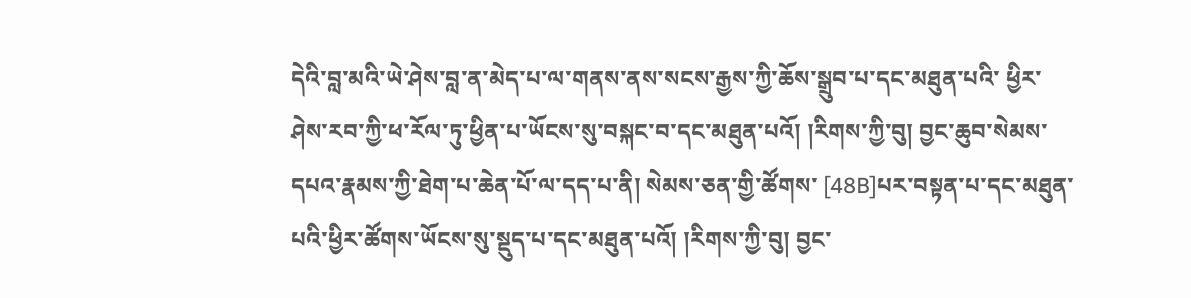དེའི་བླ་མའི་ཡེ་ཤེས་བླ་ན་མེད་པ་ལ་གནས་ནས་སངས་རྒྱས་ཀྱི་ཆོས་སྒྲུབ་པ་དང་མཐུན་པའི་ ཕྱིར་ཤེས་རབ་ཀྱི་ཕ་རོལ་ཏུ་ཕྱིན་པ་ཡོངས་སུ་བསྐང་བ་དང་མཐུན་པའོ། །རིགས་ཀྱི་བུ། བྱང་ཆུབ་སེམས་དཔའ་རྣམས་ཀྱི་ཐེག་པ་ཆེན་པོ་ལ་དད་པ་ནི། སེམས་ཅན་གྱི་ཚོགས་ [48B]པར་བསྟན་པ་དང་མཐུན་པའི་ཕྱིར་ཚོགས་ཡོངས་སུ་སྡུད་པ་དང་མཐུན་པའོ། །རིགས་ཀྱི་བུ། བྱང་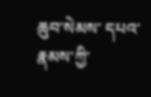ཆུབ་སེམས་ དཔའ་རྣམས་ཀྱི་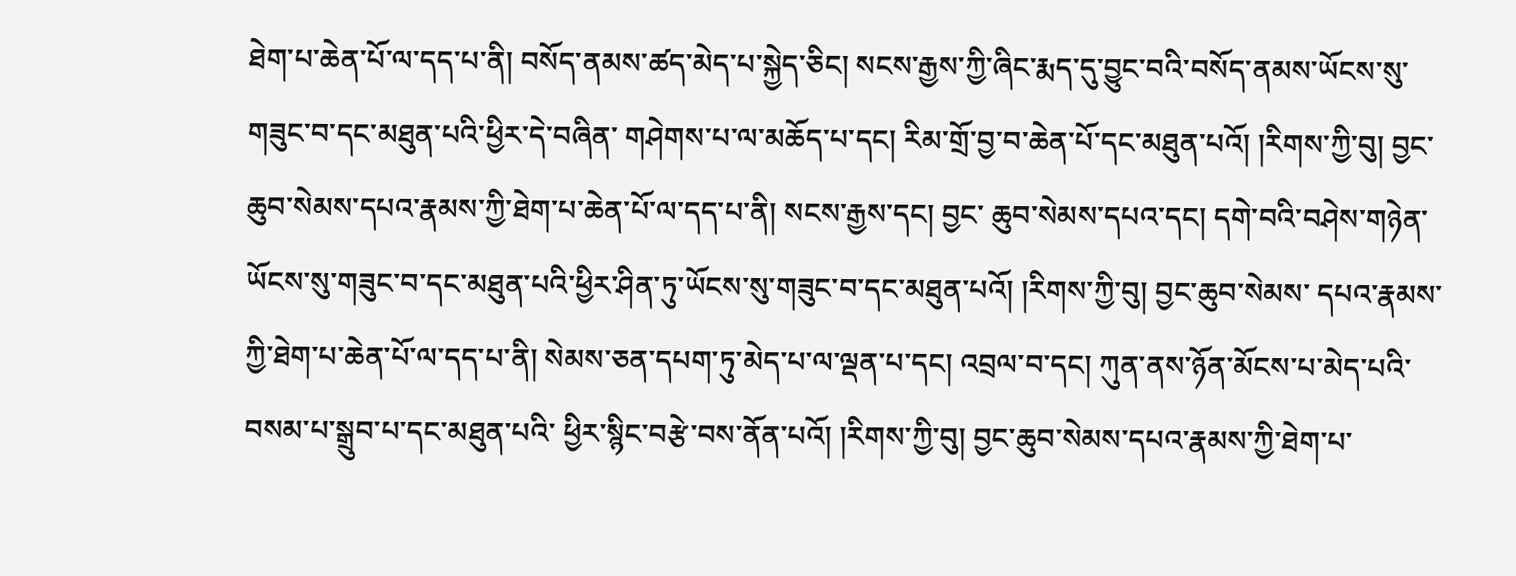ཐེག་པ་ཆེན་པོ་ལ་དད་པ་ནི། བསོད་ནམས་ཚད་མེད་པ་སྐྱེད་ཅིང། སངས་རྒྱས་ཀྱི་ཞིང་རྨད་དུ་བྱུང་བའི་བསོད་ནམས་ཡོངས་སུ་གཟུང་བ་དང་མཐུན་པའི་ཕྱིར་དེ་བཞིན་ གཤེགས་པ་ལ་མཆོད་པ་དང། རིམ་གྲོ་བྱ་བ་ཆེན་པོ་དང་མཐུན་པའོ། །རིགས་ཀྱི་བུ། བྱང་ཆུབ་སེམས་དཔའ་རྣམས་ཀྱི་ཐེག་པ་ཆེན་པོ་ལ་དད་པ་ནི། སངས་རྒྱས་དང། བྱང་ ཆུབ་སེམས་དཔའ་དང། དགེ་བའི་བཤེས་གཉེན་ཡོངས་སུ་གཟུང་བ་དང་མཐུན་པའི་ཕྱིར་ཤིན་ཏུ་ཡོངས་སུ་གཟུང་བ་དང་མཐུན་པའོ། །རིགས་ཀྱི་བུ། བྱང་ཆུབ་སེམས་ དཔའ་རྣམས་ཀྱི་ཐེག་པ་ཆེན་པོ་ལ་དད་པ་ནི། སེམས་ཅན་དཔག་ཏུ་མེད་པ་ལ་ལྡན་པ་དང། འབྲལ་བ་དང། ཀུན་ནས་ཉོན་མོངས་པ་མེད་པའི་བསམ་པ་སྒྲུབ་པ་དང་མཐུན་པའི་ ཕྱིར་སྙིང་བརྩེ་བས་ནོན་པའོ། །རིགས་ཀྱི་བུ། བྱང་ཆུབ་སེམས་དཔའ་རྣམས་ཀྱི་ཐེག་པ་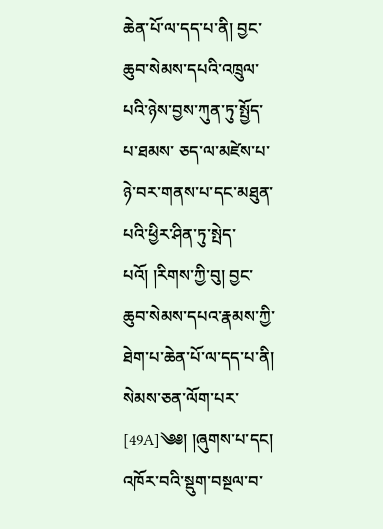ཆེན་པོ་ལ་དད་པ་ནི། བྱང་ཆུབ་སེམས་དཔའི་འཁྲུལ་པའི་ཉེས་བྱས་ཀུན་ཏུ་སྤྱོད་པ་ཐམས་ ཅད་ལ་མཛེས་པ་ཉེ་བར་གནས་པ་དང་མཐུན་པའི་ཕྱིར་ཤིན་ཏུ་སྤེད་པའོ། །རིགས་ཀྱི་བུ། བྱང་ཆུབ་སེམས་དཔའ་རྣམས་ཀྱི་ཐེག་པ་ཆེན་པོ་ལ་དད་པ་ནི། སེམས་ཅན་ལོག་པར་ [49A]༄༅། །ཞུགས་པ་དང། འཁོར་བའི་སྡུག་བསྔལ་བ་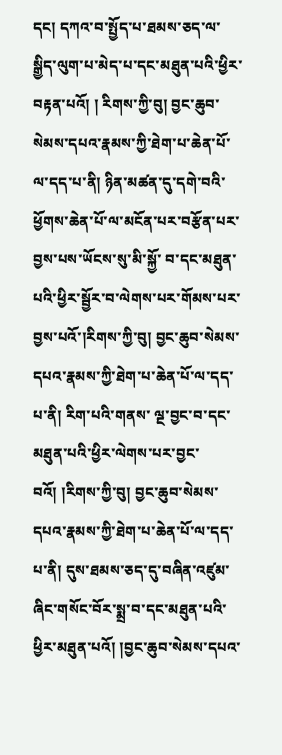དང། དཀའ་བ་སྤྱོད་པ་ཐམས་ཅད་ལ་སྒྱིད་ལུག་པ་མེད་པ་དང་མཐུན་པའི་ཕྱིར་བརྟན་པའོ། ། རིགས་ཀྱི་བུ། བྱང་ཆུབ་སེམས་དཔའ་རྣམས་ཀྱི་ཐེག་པ་ཆེན་པོ་ལ་དད་པ་ནི། ཉིན་མཚན་དུ་དགེ་བའི་ཕྱོགས་ཆེན་པོ་ལ་མངོན་པར་བརྩོན་པར་བྱས་པས་ཡོངས་སུ་མི་སྐྱོ་ བ་དང་མཐུན་པའི་ཕྱིར་སྦྱོར་བ་ལེགས་པར་གོམས་པར་བྱས་པའོ་།རིགས་ཀྱི་བུ། བྱང་ཆུབ་སེམས་དཔའ་རྣམས་ཀྱི་ཐེག་པ་ཆེན་པོ་ལ་དད་པ་ནི། རིག་པའི་གནས་ ལྔ་བྱང་བ་དང་མཐུན་པའི་ཕྱིར་ལེགས་པར་བྱང་བའོ། །རིགས་ཀྱི་བུ། བྱང་ཆུབ་སེམས་དཔའ་རྣམས་ཀྱི་ཐེག་པ་ཆེན་པོ་ལ་དད་པ་ནི། དུས་ཐམས་ཅད་དུ་བཞིན་འཛུམ་ ཞིང་གསོང་བོར་སྨྲ་བ་དང་མཐུན་པའི་ཕྱིར་མཐུན་པའོ། །བྱང་ཆུབ་སེམས་དཔའ་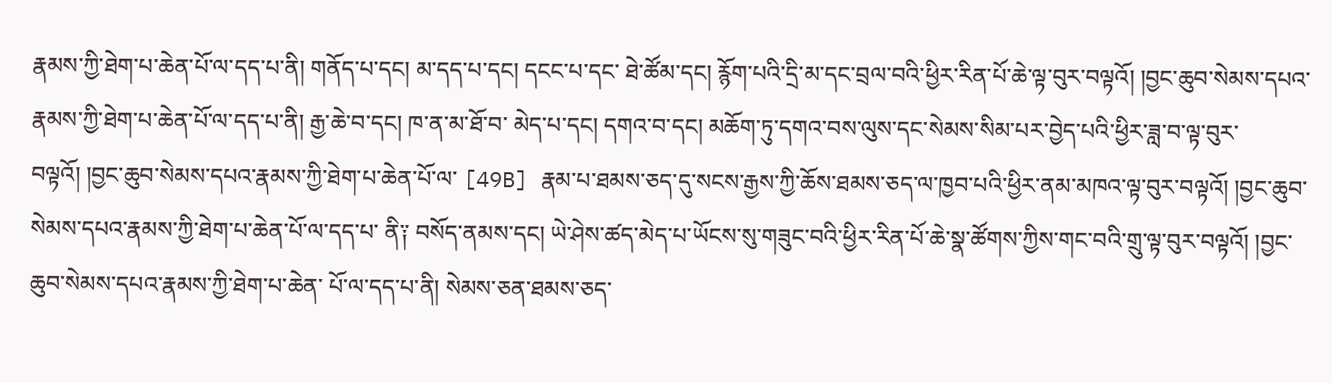རྣམས་ཀྱི་ཐེག་པ་ཆེན་པོ་ལ་དད་པ་ནི། གནོད་པ་དང། མ་དད་པ་དང། དངང་པ་དང་ ཐེ་ཚོམ་དང། རྙོག་པའི་དྲི་མ་དང་བྲལ་བའི་ཕྱིར་རིན་པོ་ཆེ་ལྟ་བུར་བལྟའོ། །བྱང་ཆུབ་སེམས་དཔའ་རྣམས་ཀྱི་ཐེག་པ་ཆེན་པོ་ལ་དད་པ་ནི། རྒྱ་ཆེ་བ་དང། ཁ་ན་མ་ཐོ་བ་ མེད་པ་དང། དགའ་བ་དང། མཆོག་ཏུ་དགའ་བས་ལུས་དང་སེམས་སིམ་པར་བྱེད་པའི་ཕྱིར་ཟླ་བ་ལྟ་བུར་བལྟའོ། །བྱང་ཆུབ་སེམས་དཔའ་རྣམས་ཀྱི་ཐེག་པ་ཆེན་པོ་ལ་ [49B] རྣམ་པ་ཐམས་ཅད་དུ་སངས་རྒྱས་ཀྱི་ཆོས་ཐམས་ཅད་ལ་ཁྱབ་པའི་ཕྱིར་ནམ་མཁའ་ལྟ་བུར་བལྟའོ། །བྱང་ཆུབ་སེམས་དཔའ་རྣམས་ཀྱི་ཐེག་པ་ཆེན་པོ་ལ་དད་པ་ ནི༑ བསོད་ནམས་དང། ཡེ་ཤེས་ཚད་མེད་པ་ཡོངས་སུ་གཟུང་བའི་ཕྱིར་རིན་པོ་ཆེ་སྣ་ཚོགས་ཀྱིས་གང་བའི་གྲུ་ལྟ་བུར་བལྟའོ། །བྱང་ཆུབ་སེམས་དཔའ་རྣམས་ཀྱི་ཐེག་པ་ཆེན་ པོ་ལ་དད་པ་ནི། སེམས་ཅན་ཐམས་ཅད་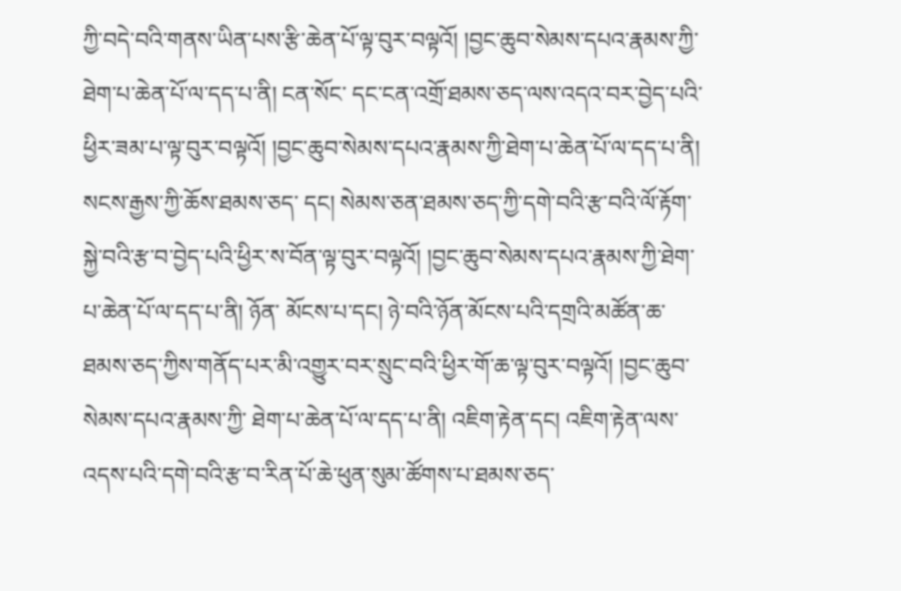ཀྱི་བདེ་བའི་གནས་ཡིན་པས་རྩི་ཆེན་པོ་ལྟ་བུར་བལྟའོ། །བྱང་ཆུབ་སེམས་དཔའ་རྣམས་ཀྱི་ཐེག་པ་ཆེན་པོ་ལ་དད་པ་ནི། ངན་སོང་ དང་ངན་འགྲོ་ཐམས་ཅད་ལས་འདའ་བར་བྱེད་པའི་ཕྱིར་ཟམ་པ་ལྟ་བུར་བལྟའོ། །བྱང་ཆུབ་སེམས་དཔའ་རྣམས་ཀྱི་ཐེག་པ་ཆེན་པོ་ལ་དད་པ་ནི། སངས་རྒྱས་ཀྱི་ཆོས་ཐམས་ཅད་ དང། སེམས་ཅན་ཐམས་ཅད་ཀྱི་དགེ་བའི་རྩ་བའི་ལོ་རྟོག་སྐྱེ་བའི་རྩ་བ་བྱེད་པའི་ཕྱིར་ས་བོན་ལྟ་བུར་བལྟའོ། །བྱང་ཆུབ་སེམས་དཔའ་རྣམས་ཀྱི་ཐེག་པ་ཆེན་པོ་ལ་དད་པ་ནི། ཉོན་ མོངས་པ་དང། ཉེ་བའི་ཉོན་མོངས་པའི་དགྲའི་མཚོན་ཆ་ཐམས་ཅད་ཀྱིས་གནོད་པར་མི་འགྱུར་བར་སྲུང་བའི་ཕྱིར་གོ་ཆ་ལྟ་བུར་བལྟའོ། །བྱང་ཆུབ་སེམས་དཔའ་རྣམས་ཀྱི་ ཐེག་པ་ཆེན་པོ་ལ་དད་པ་ནི། འཇིག་རྟེན་དང། འཇིག་རྟེན་ལས་འདས་པའི་དགེ་བའི་རྩ་བ་རིན་པོ་ཆེ་ཕུན་སུམ་ཚོགས་པ་ཐམས་ཅད་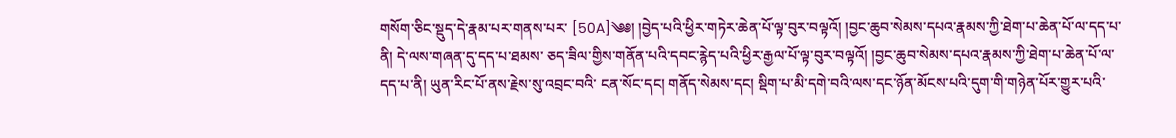གསོག་ཅིང་སྡུད་དེ་རྣམ་པར་གནས་པར་ [50A]༄༅། །བྱེད་པའི་ཕྱིར་གཏེར་ཆེན་པོ་ལྟ་བུར་བལྟའོ། །བྱང་ཆུབ་སེམས་དཔའ་རྣམས་ཀྱི་ཐེག་པ་ཆེན་པོ་ལ་དད་པ་ནི། དེ་ལས་གཞན་དུ་དད་པ་ཐམས་ ཅད་ཟིལ་གྱིས་གནོན་པའི་དབང་རྙེད་པའི་ཕྱིར་རྒྱལ་པོ་ལྟ་བུར་བལྟའོ། །བྱང་ཆུབ་སེམས་དཔའ་རྣམས་ཀྱི་ཐེག་པ་ཆེན་པོ་ལ་དད་པ་ནི། ཡུན་རིང་པོ་ནས་རྗེས་སུ་འབྲང་བའི་ ངན་སོང་དང། གནོད་སེམས་དང། སྡིག་པ་མི་དགེ་བའི་ལས་དང་ཉོན་མོངས་པའི་དུག་གི་གཉེན་པོར་གྱུར་པའི་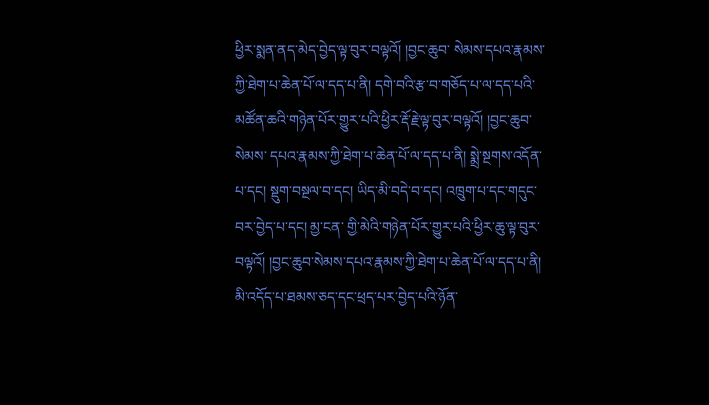ཕྱིར་སྨན་ནད་མེད་བྱེད་ལྟ་བུར་བལྟའོ། །བྱང་ཆུབ་ སེམས་དཔའ་རྣམས་ཀྱི་ཐེག་པ་ཆེན་པོ་ལ་དད་པ་ནི། དགེ་བའི་རྩ་བ་གཅོད་པ་ལ་དད་པའི་མཚོན་ཆའི་གཉེན་པོར་གྱུར་པའི་ཕྱིར་རྡོ་རྗེ་ལྟ་བུར་བལྟའོ། །བྱང་ཆུབ་སེམས་ དཔའ་རྣམས་ཀྱི་ཐེག་པ་ཆེན་པོ་ལ་དད་པ་ནི། སྨྲེ་སྔགས་འདོན་པ་དང། སྡུག་བསྔལ་བ་དང། ཡིད་མི་བདེ་བ་དང། འཁྲུག་པ་དང་གདུང་བར་བྱེད་པ་དང། མྱ་ངན་ གྱི་མེའི་གཉེན་པོར་གྱུར་པའི་ཕྱིར་ཆུ་ལྟ་བུར་བལྟའོ། །བྱང་ཆུབ་སེམས་དཔའ་རྣམས་ཀྱི་ཐེག་པ་ཆེན་པོ་ལ་དད་པ་ནི། མི་འདོད་པ་ཐམས་ཅད་དང་ཕྲད་པར་བྱེད་པའི་ཉོན་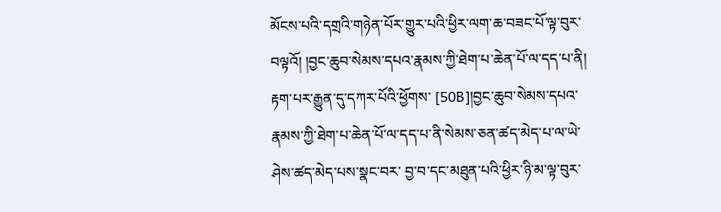མོངས་པའི་དགྲའི་གཉེན་པོར་གྱུར་པའི་ཕྱིར་ལག་ཆ་བཟང་པོ་ལྟ་བུར་བལྟའོ། །བྱང་ཆུབ་སེམས་དཔའ་རྣམས་ཀྱི་ཐེག་པ་ཆེན་པོ་ལ་དད་པ་ནི། རྟག་པར་རྒྱུན་དུ་དཀར་པོའི་ཕྱོགས་ [50B]།བྱང་ཆུབ་སེམས་དཔའ་རྣམས་ཀྱི་ཐེག་པ་ཆེན་པོ་ལ་དད་པ་ནི་སེམས་ཅན་ཚད་མེད་པ་ལ་ཡེ་ཤེས་ཚད་མེད་པས་སྣང་བར་ བྱ་བ་དང་མཐུན་པའི་ཕྱིར་ཉི་མ་ལྟ་བུར་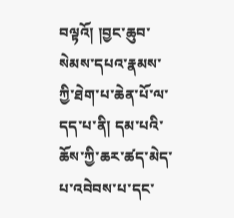བལྟའོ། །བྱང་ཆུབ་སེམས་དཔའ་རྣམས་ཀྱི་ཐེག་པ་ཆེན་པོ་ལ་དད་པ་ནི། དམ་པའི་ཆོས་ཀྱི་ཆར་ཚད་མེད་པ་འབེབས་པ་དང་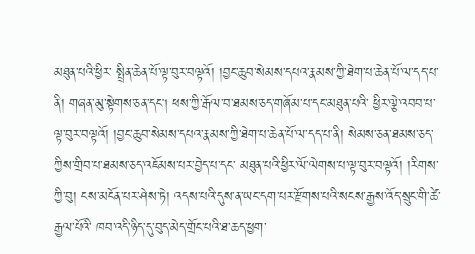མཐུན་པའི་ཕྱིར་ སྤྲིན་ཆེན་པོ་ལྟ་བུར་བལྟའོ། །བྱང་ཆུབ་སེམས་དཔའ་རྣམས་ཀྱི་ཐེག་པ་ཆེན་པོ་ལ་དད་པ་ནི། གཞན་མུ་སྟེགས་ཅན་དང། ཕས་ཀྱི་རྒོལ་བ་ཐམས་ཅད་གཞོམ་པ་དང་མཐུན་པའི་ ཕྱིར་ལྕེ་འབབ་པ་ལྟ་བུར་བལྟའོ། །བྱང་ཆུབ་སེམས་དཔའ་རྣམས་ཀྱི་ཐེག་པ་ཆེན་པོ་ལ་དད་པ་ནི། སེམས་ཅན་ཐམས་ཅད་ཀྱིས་གྲིབ་པ་ཐམས་ཅད་འཇོམས་པར་བྱེད་པ་དང་ མཐུན་པའི་ཕྱིར་ལོ་ལེགས་པ་ལྟ་བུར་བལྟའོ། །རིགས་ཀྱི་བུ། ངས་མངོན་པར་ཤེས་ཏེ། འདས་པའི་དུས་ན་ཡང་དག་པར་རྫོགས་པའི་སངས་རྒྱས་འོད་སྲུང་གི་ཚེ་རྒྱལ་པོའི་ ཁབ་འདི་ཉིད་དུ་བུད་མེད་གྲོང་པའི་ཐ་ཆད་ཕྱག་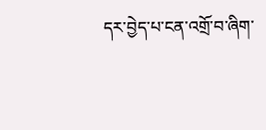དར་བྱེད་པ་ངན་འགྲོ་བ་ཞིག་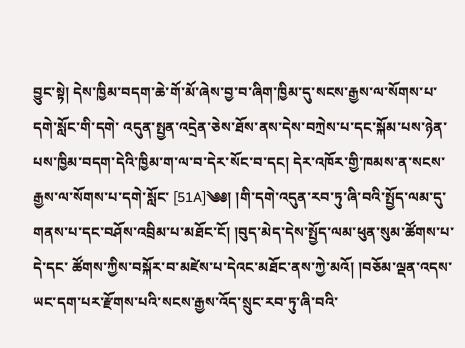བྱུང་སྟེ། དེས་ཁྱིམ་བདག་ཆེ་གོ་མོ་ཞེས་བྱ་བ་ཞིག་ཁྱིམ་དུ་སངས་རྒྱས་ལ་སོགས་པ་དགེ་སློང་གི་དགེ་ འདུན་སྤྱན་འདྲེན་ཅེས་ཐོས་ནས་དེས་བཀྲེས་པ་དང་སྐོམ་པས་ཉེན་པས་ཁྱིམ་བདག་དེའི་ཁྱིམ་ག་ལ་བ་དེར་སོང་བ་དང། དེར་འཁོར་གྱི་ཁམས་ན་སངས་རྒྱས་ལ་སོགས་པ་དགེ་སློང་ [51A]༄༅། །གི་དགེ་འདུན་རབ་ཏུ་ཞི་བའི་སྤྱོད་ལམ་དུ་གནས་པ་དང་བཤོས་འབྲིམ་པ་མཐོང་ངོ། །བུད་མེད་དེས་སྤྱོད་ལམ་ཕུན་སུམ་ཚོགས་པ་དེ་དང་ ཚོགས་ཀྱིས་བསྐོར་བ་མཛེས་པ་དེའང་མཐོང་ནས་ཀྱེ་མའོ། །བཅོམ་ལྡན་འདས་ཡང་དག་པར་རྫོགས་པའི་སངས་རྒྱས་འོད་སྲུང་རབ་ཏུ་ཞི་བའི་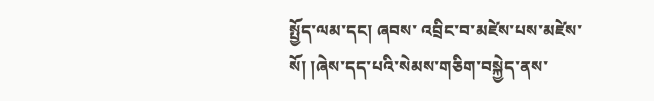སྤྱོད་ལམ་དང། ཞབས་ འབྲིང་བ་མཛེས་པས་མཛེས་སོ། །ཞེས་དད་པའི་སེམས་གཅིག་བསྐྱེད་ནས་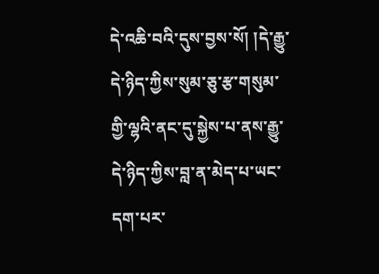དེ་འཆི་བའི་དུས་བྱས་སོ། །དེ་རྒྱུ་དེ་ཉིད་ཀྱིས་སུམ་ཅུ་རྩ་གསུམ་གྱི་ལྷའི་ནང་དུ་སྐྱེས་པ་ནས་རྒྱུ་ དེ་ཉིད་ཀྱིས་བླ་ན་མེད་པ་ཡང་དག་པར་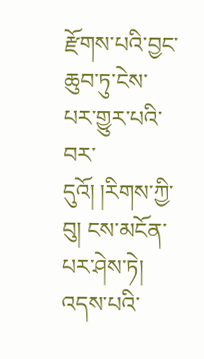རྫོགས་པའི་བྱང་ཆུབ་ཏུ་ངེས་པར་གྱུར་པའི་བར་དུའོ། །རིགས་ཀྱི་བུ། ངས་མངོན་པར་ཤེས་ཏེ། འདས་པའི་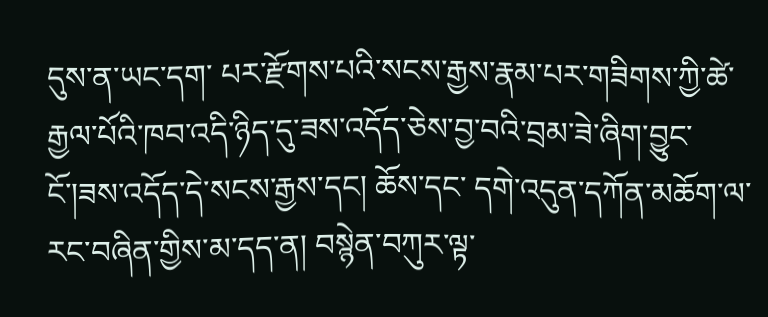དུས་ན་ཡང་དག་ པར་རྫོགས་པའི་སངས་རྒྱས་རྣམ་པར་གཟིགས་ཀྱི་ཚེ་རྒྱལ་པོའི་ཁབ་འདི་ཉིད་དུ་ཟས་འདོད་ཅེས་བྱ་བའི་བྲམ་ཟེ་ཞིག་བྱུང་ངོ་།ཟས་འདོད་དེ་སངས་རྒྱས་དང། ཆོས་དང་ དགེ་འདུན་དཀོན་མཆོག་ལ་རང་བཞིན་གྱིས་མ་དད་ན། བསྙེན་བཀུར་ལྟ་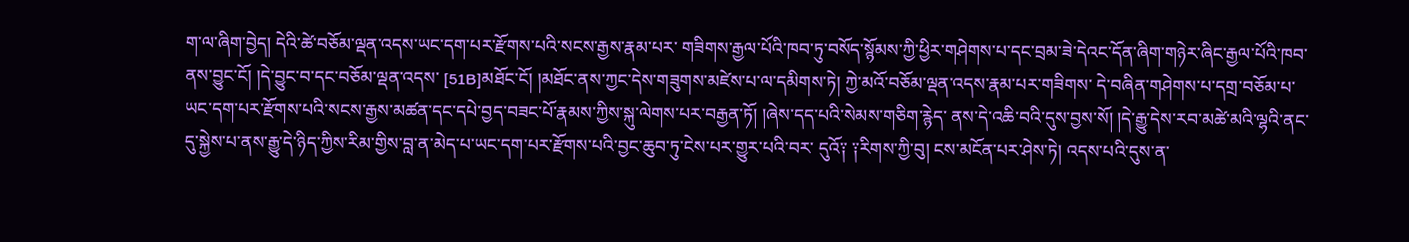ག་ལ་ཞིག་བྱེད། དེའི་ཚེ་བཅོམ་ལྡན་འདས་ཡང་དག་པར་རྫོགས་པའི་སངས་རྒྱས་རྣམ་པར་ གཟིགས་རྒྱལ་པོའི་ཁབ་ཏུ་བསོད་སྙོམས་ཀྱི་ཕྱིར་གཤེགས་པ་དང་བྲམ་ཟེ་དེའང་དོན་ཞིག་གཉེར་ཞིང་རྒྱལ་པོའི་ཁབ་ནས་བྱུང་ངོ། །དེ་བྱུང་བ་དང་བཅོམ་ལྡན་འདས་ [51B]མཐོང་ངོ། །མཐོང་ནས་ཀྱང་དེས་གཟུགས་མཛེས་པ་ལ་དམིགས་ཏེ། ཀྱེ་མའོ་བཅོམ་ལྡན་འདས་རྣམ་པར་གཟིགས་ དེ་བཞིན་གཤེགས་པ་དགྲ་བཅོམ་པ་ཡང་དག་པར་རྫོགས་པའི་སངས་རྒྱས་མཚན་དང་དཔེ་བྱད་བཟང་པོ་རྣམས་ཀྱིས་སྐུ་ལེགས་པར་བརྒྱན་ཏོ། །ཞེས་དད་པའི་སེམས་གཅིག་རྙེད་ ནས་དེ་འཆི་བའི་དུས་བྱས་སོ། །དེ་རྒྱུ་དེས་རབ་མཚེ་མའི་ལྷའི་ནང་དུ་སྐྱེས་པ་ནས་རྒྱུ་དེ་ཉིད་ཀྱིས་རིམ་གྱིས་བླ་ན་མེད་པ་ཡང་དག་པར་རྫོགས་པའི་བྱང་ཆུབ་ཏུ་ངེས་པར་གྱུར་པའི་བར་ དུའོ༑ ༑རིགས་ཀྱི་བུ། ངས་མངོན་པར་ཤེས་ཏེ། འདས་པའི་དུས་ན་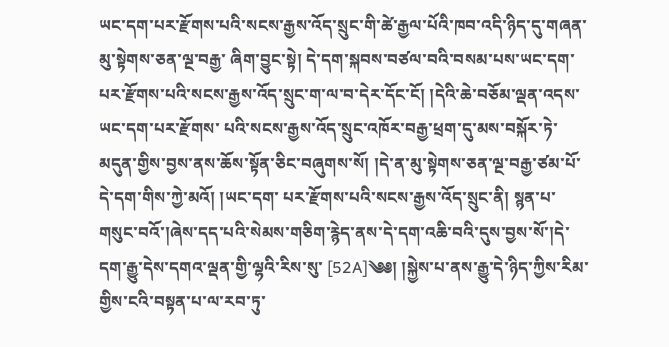ཡང་དག་པར་རྫོགས་པའི་སངས་རྒྱས་འོད་སྲུང་གི་ཚེ་རྒྱལ་པོའི་ཁབ་འདི་ཉིད་དུ་གཞན་མུ་སྟེགས་ཅན་ལྔ་བརྒྱ་ ཞིག་བྱུང་སྟེ། དེ་དག་སྐབས་བཙལ་བའི་བསམ་པས་ཡང་དག་པར་རྫོགས་པའི་སངས་རྒྱས་འོད་སྲུང་ག་ལ་བ་དེར་དོང་ངོ། །དེའི་ཆེ་བཅོམ་ལྡན་འདས་ཡང་དག་པར་རྫོགས་ པའི་སངས་རྒྱས་འོད་སྲུང་འཁོར་བརྒྱ་ཕྲག་དུ་མས་བསྐོར་ཏེ་མདུན་གྱིས་བྱས་ནས་ཆོས་སྟོན་ཅིང་བཞུགས་སོ། །དེ་ན་མུ་སྟེགས་ཅན་ལྔ་བརྒྱ་ཙམ་པོ་དེ་དག་གིས་ཀྱེ་མའོ། །ཡང་དག་ པར་རྫོགས་པའི་སངས་རྒྱས་འོད་སྲུང་ནི། སྙན་པ་གསུང་བའོ་།ཞེས་དད་པའི་སེམས་གཅིག་རྙེད་ནས་དེ་དག་འཆི་བའི་དུས་བྱས་སོ་།དེ་དག་རྒྱུ་དེས་དགའ་ལྡན་གྱི་ལྷའི་རིས་སུ་ [52A]༄༅། །སྐྱེས་པ་ནས་རྒྱུ་དེ་ཉིད་ཀྱིས་རིམ་གྱིས་ངའི་བསྟན་པ་ལ་རབ་ཏུ་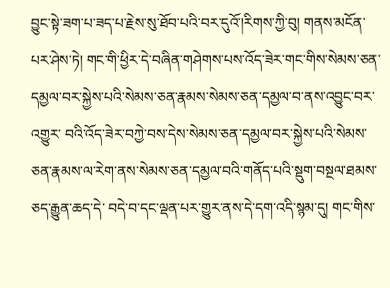བྱུང་སྟེ་ཟག་པ་ཟད་པ་རྗེས་སུ་ཐོབ་པའི་བར་དུའོ་།རིགས་ཀྱི་བུ། གནས་མངོན་ པར་ཤེས་ཏེ། གང་གི་ཕྱིར་དེ་བཞིན་གཤེགས་པས་འོད་ཟེར་གང་གིས་སེམས་ཅན་དམྱལ་བར་སྐྱེས་པའི་སེམས་ཅན་རྣམས་སེམས་ཅན་དམྱལ་བ་ནས་འབྱུང་བར་འགྱུར་ བའི་འོད་ཟེར་བཀྱེ་བས་དེས་སེམས་ཅན་དམྱལ་བར་སྐྱེས་པའི་སེམས་ཅན་རྣམས་ལ་རེག་ནས་སེམས་ཅན་དམྱལ་བའི་གནོད་པའི་སྡུག་བསྔལ་ཐམས་ཅད་རྒྱུན་ཆད་དེ་ བདེ་བ་དང་ལྡན་པར་གྱུར་ནས་དེ་དག་འདི་སྙམ་དུ། གང་གིས་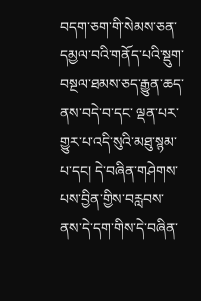བདག་ཅག་གི་སེམས་ཅན་དམྱལ་བའི་གནོད་པའི་སྡུག་བསྔལ་ཐམས་ཅད་རྒྱུན་ཆད་ནས་བདེ་བ་དང་ ལྡན་པར་གྱུར་པ་འདི་སུའི་མཐུ་སྙམ་པ་དང། དེ་བཞིན་གཤེགས་པས་བྱིན་གྱིས་བརླབས་ནས་དེ་དག་གིས་དེ་བཞིན་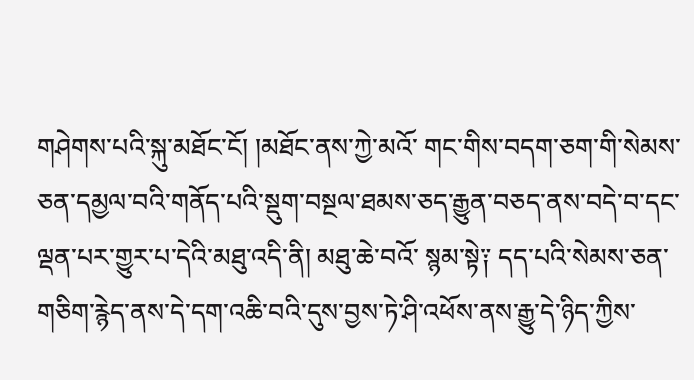གཤེགས་པའི་སྐུ་མཐོང་ངོ། །མཐོང་ནས་ཀྱེ་མའོ་ གང་གིས་བདག་ཅག་གི་སེམས་ཅན་དམྱལ་བའི་གནོད་པའི་སྡུག་བསྔལ་ཐམས་ཅད་རྒྱུན་བཅད་ནས་བདེ་བ་དང་ལྡན་པར་གྱུར་པ་དེའི་མཐུ་འདི་ནི། མཐུ་ཆེ་བའོ་ སྙམ་སྟེ༑ དད་པའི་སེམས་ཅན་གཅིག་རྙེད་ནས་དེ་དག་འཆི་བའི་དུས་བྱས་ཏེ་ཤི་འཕོས་ནས་རྒྱུ་དེ་ཉིད་ཀྱིས་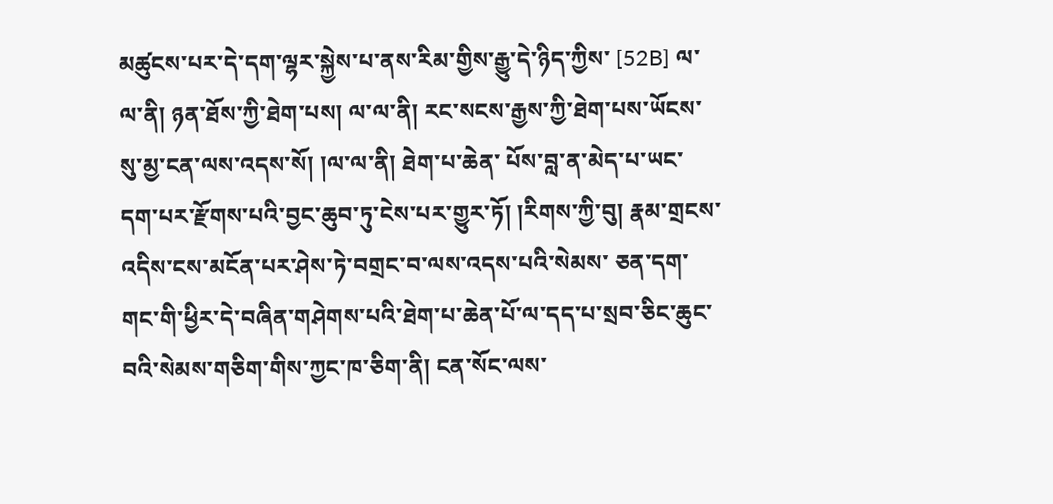མཚུངས་པར་དེ་དག་ལྷར་སྐྱེས་པ་ནས་རིམ་གྱིས་རྒྱུ་དེ་ཉིད་ཀྱིས་ [52B] ལ་ལ་ནི། ཉན་ཐོས་ཀྱི་ཐེག་པས། ལ་ལ་ནི། རང་སངས་རྒྱས་ཀྱི་ཐེག་པས་ཡོངས་སུ་མྱ་ངན་ལས་འདས་སོ། །ལ་ལ་ནི། ཐེག་པ་ཆེན་ པོས་བླ་ན་མེད་པ་ཡང་དག་པར་རྫོགས་པའི་བྱང་ཆུབ་ཏུ་ངེས་པར་གྱུར་ཏོ། །རིགས་ཀྱི་བུ། རྣམ་གྲངས་འདིས་ངས་མངོན་པར་ཤེས་ཏེ་བགྲང་བ་ལས་འདས་པའི་སེམས་ ཅན་དག་གང་གི་ཕྱིར་དེ་བཞིན་གཤེགས་པའི་ཐེག་པ་ཆེན་པོ་ལ་དད་པ་སྲབ་ཅིང་ཆུང་བའི་སེམས་གཅིག་གིས་ཀྱང་ཁ་ཅིག་ནི། ངན་སོང་ལས་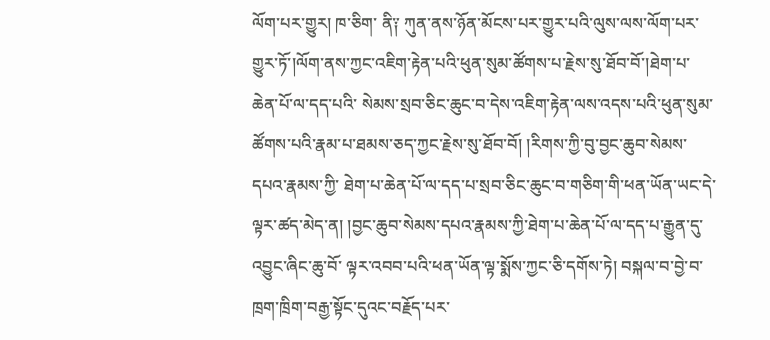ལོག་པར་གྱུར། ཁ་ཅིག་ ནི༑ ཀུན་ནས་ཉོན་མོངས་པར་གྱུར་པའི་ལུས་ལས་ལོག་པར་གྱུར་ཏོ་།ལོག་ནས་ཀྱང་འཇིག་རྟེན་པའི་ཕུན་སུམ་ཚོགས་པ་རྗེས་སུ་ཐོབ་བོ་།ཐེག་པ་ཆེན་པོ་ལ་དད་པའི་ སེམས་སྲབ་ཅིང་ཆུང་བ་དེས་འཇིག་རྟེན་ལས་འདས་པའི་ཕུན་སུམ་ཚོགས་པའི་རྣམ་པ་ཐམས་ཅད་ཀྱང་རྗེས་སུ་ཐོབ་བོ། །རིགས་ཀྱི་བུ་བྱང་ཆུབ་སེམས་དཔའ་རྣམས་ཀྱི་ ཐེག་པ་ཆེན་པོ་ལ་དད་པ་སྲབ་ཅིང་ཆུང་བ་གཅིག་གི་ཕན་ཡོན་ཡང་དེ་ལྟར་ཚད་མེད་ན། །བྱང་ཆུབ་སེམས་དཔའ་རྣམས་ཀྱི་ཐེག་པ་ཆེན་པོ་ལ་དད་པ་རྒྱུན་དུ་འབྱུང་ཞིང་ཆུ་བོ་ ལྟར་འབབ་པའི་ཕན་ཡོན་ལྟ་སྨོས་ཀྱང་ཅི་དགོས་ཏེ། བསྐལ་བ་བྱེ་བ་ཁྲག་ཁྲིག་བརྒྱ་སྟོང་དུའང་བརྗོད་པར་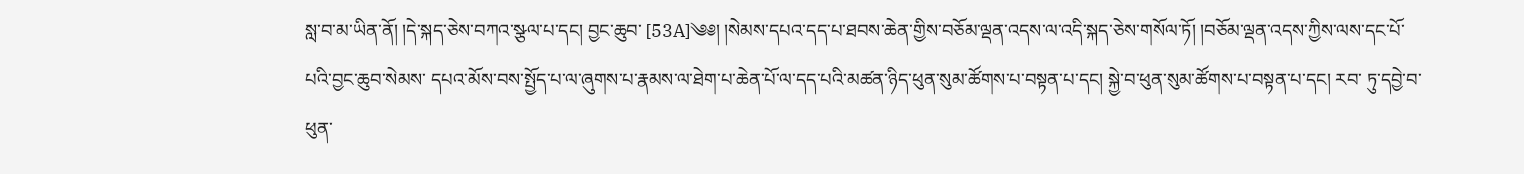སླ་བ་མ་ཡིན་ནོ། །དེ་སྐད་ཅེས་བཀའ་སྩལ་པ་དང། བྱང་ཆུབ་ [53A]༄༅། །སེམས་དཔའ་དད་པ་ཐབས་ཆེན་གྱིས་བཅོམ་ལྡན་འདས་ལ་འདི་སྐད་ཅེས་གསོལ་ཏོ། །བཅོམ་ལྡན་འདས་ཀྱིས་ལས་དང་པོ་པའི་བྱང་ཆུབ་སེམས་ དཔའ་མོས་བས་སྤྱོད་པ་ལ་ཞུགས་པ་རྣམས་ལ་ཐེག་པ་ཆེན་པོ་ལ་དད་པའི་མཚན་ཉིད་ཕུན་སུམ་ཚོགས་པ་བསྟན་པ་དང། སྐྱེ་བ་ཕུན་སུམ་ཚོགས་པ་བསྟན་པ་དང། རབ་ ཏུ་དབྱེ་བ་ཕུན་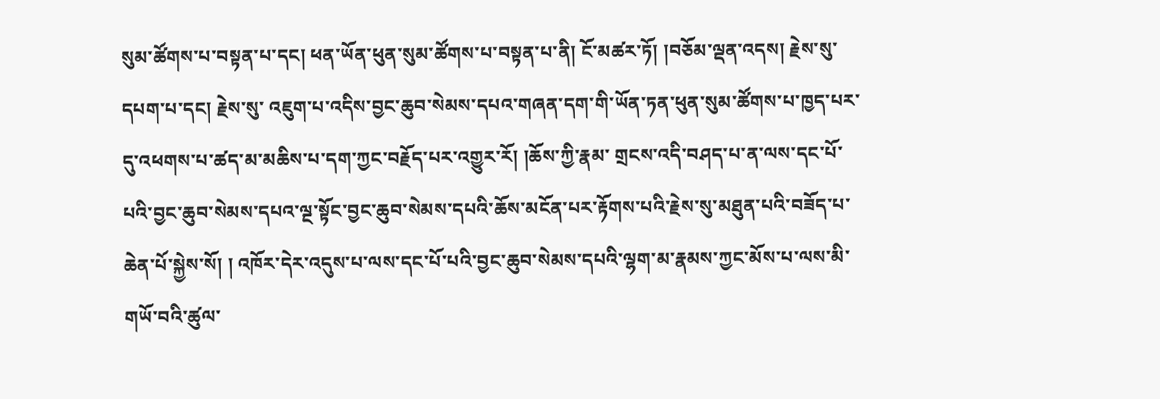སུམ་ཚོགས་པ་བསྟན་པ་དང། ཕན་ཡོན་ཕུན་སུམ་ཚོགས་པ་བསྟན་པ་ནི། ངོ་མཚར་ཏོ། །བཅོམ་ལྡན་འདས། རྗེས་སུ་དཔག་པ་དང། རྗེས་སུ་ འཇུག་པ་འདིས་བྱང་ཆུབ་སེམས་དཔའ་གཞན་དག་གི་ཡོན་ཏན་ཕུན་སུམ་ཚོགས་པ་ཁྱད་པར་དུ་འཕགས་པ་ཚད་མ་མཆིས་པ་དག་ཀྱང་བརྗོད་པར་འགྱུར་རོ། །ཆོས་ཀྱི་རྣམ་ གྲངས་འདི་བཤད་པ་ན་ལས་དང་པོ་པའི་བྱང་ཆུབ་སེམས་དཔའ་ལྔ་སྟོང་བྱང་ཆུབ་སེམས་དཔའི་ཆོས་མངོན་པར་རྟོགས་པའི་རྗེས་སུ་མཐུན་པའི་བཟོད་པ་ཆེན་པོ་སྐྱེས་སོ། ། འཁོར་དེར་འདུས་པ་ལས་དང་པོ་པའི་བྱང་ཆུབ་སེམས་དཔའི་ལྷག་མ་རྣམས་ཀྱང་མོས་པ་ལས་མི་གཡོ་བའི་ཚུལ་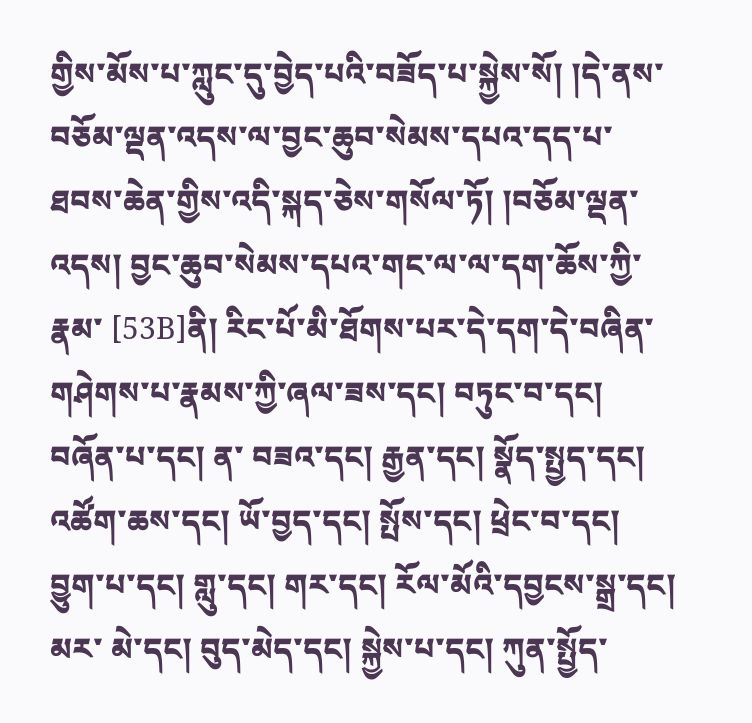གྱིས་མོས་པ་ཀླུང་དུ་བྱེད་པའི་བཟོད་པ་སྐྱེས་སོ། །དེ་ནས་ བཅོམ་ལྡན་འདས་ལ་བྱང་ཆུབ་སེམས་དཔའ་དད་པ་ཐབས་ཆེན་གྱིས་འདི་སྐད་ཅེས་གསོལ་ཏོ། །བཅོམ་ལྡན་འདས། བྱང་ཆུབ་སེམས་དཔའ་གང་ལ་ལ་དག་ཆོས་ཀྱི་རྣམ་ [53B]ནི། རིང་པོ་མི་ཐོགས་པར་དེ་དག་དེ་བཞིན་གཤེགས་པ་རྣམས་ཀྱི་ཞལ་ཟས་དང། བཏུང་བ་དང། བཞོན་པ་དང། ན་ བཟའ་དང། རྒྱན་དང། སྣོད་སྤྱད་དང། འཚོག་ཆས་དང། ཡོ་བྱད་དང། སྤོས་དང། ཕྲེང་བ་དང། བྱུག་པ་དང། གླུ་དང། གར་དང། རོལ་མོའི་དབྱངས་སྒྲ་དང། མར་ མེ་དང། བུད་མེད་དང། སྐྱེས་པ་དང། ཀུན་སྤྱོད་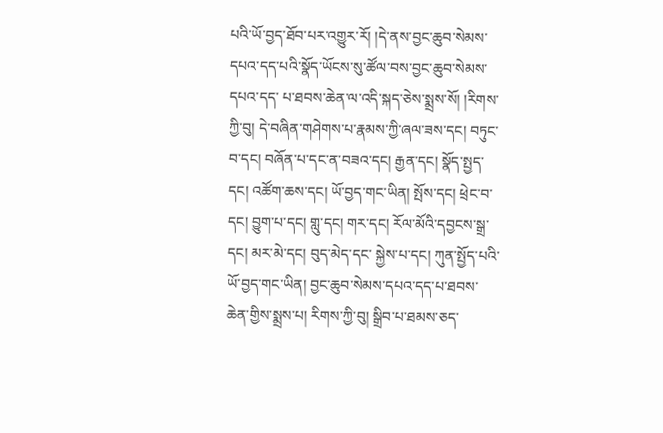པའི་ཡོ་བྱད་ཐོབ་པར་འགྱུར་རོ། །དེ་ནས་བྱང་ཆུབ་སེམས་དཔའ་དད་པའི་སྣོད་ཡོངས་སུ་ཚོལ་བས་བྱང་ཆུབ་སེམས་དཔའ་དད་ པ་ཐབས་ཆེན་ལ་འདི་སྐད་ཅེས་སྨྲས་སོ། །རིགས་ཀྱི་བུ། དེ་བཞིན་གཤེགས་པ་རྣམས་ཀྱི་ཞལ་ཟས་དང། བཏུང་བ་དང། བཞོན་པ་དང་ན་བཟའ་དང། རྒྱན་དང། སྣོད་སྤྱད་ དང། འཚོག་ཆས་དང། ཡོ་བྱད་གང་ཡིན། སྤོས་དང། ཕྲེང་བ་དང། བྱུག་པ་དང། གླུ་དང། གར་དང། རོལ་མོའི་དབྱངས་སྒྲ་དང། མར་མེ་དང། བུད་མེད་དང་ སྐྱེས་པ་དང། ཀུན་སྤྱོད་པའི་ཡོ་བྱད་གང་ཡིན། བྱང་ཆུབ་སེམས་དཔའ་དད་པ་ཐབས་ཆེན་གྱིས་སྨྲས་པ། རིགས་ཀྱི་བུ། སྒྲིབ་པ་ཐམས་ཅད་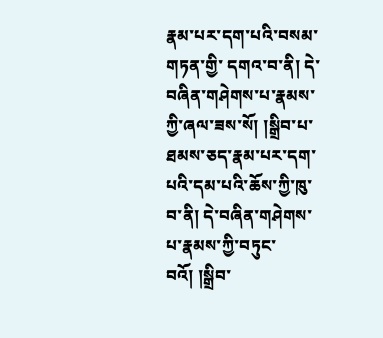རྣམ་པར་དག་པའི་བསམ་གཏན་གྱི་ དགའ་བ་ནི། དེ་བཞིན་གཤེགས་པ་རྣམས་ཀྱི་ཞལ་ཟས་སོ། །སྒྲིབ་པ་ཐམས་ཅད་རྣམ་པར་དག་པའི་དམ་པའི་ཆོས་ཀྱི་ཁུ་བ་ནི། དེ་བཞིན་གཤེགས་པ་རྣམས་ཀྱི་བཏུང་བའོ། །སྒྲིབ་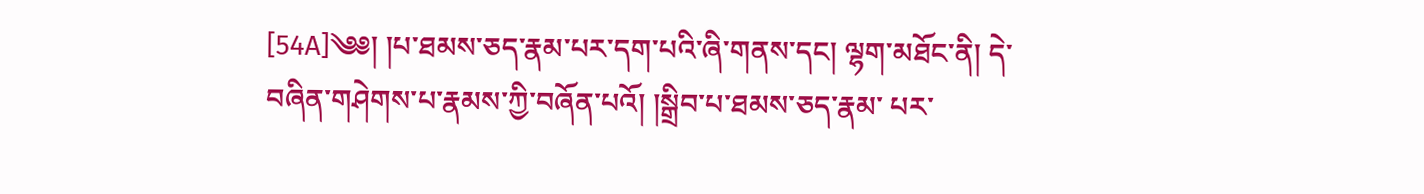[54A]༄༅། །པ་ཐམས་ཅད་རྣམ་པར་དག་པའི་ཞི་གནས་དང། ལྷག་མཐོང་ནི། དེ་བཞིན་གཤེགས་པ་རྣམས་ཀྱི་བཞོན་པའོ། །སྒྲིབ་པ་ཐམས་ཅད་རྣམ་ པར་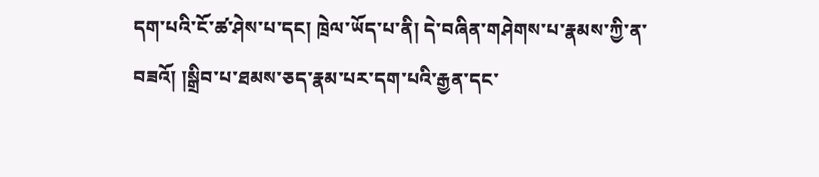དག་པའི་ངོ་ཚ་ཤེས་པ་དང། ཁྲེལ་ཡོད་པ་ནི། དེ་བཞིན་གཤེགས་པ་རྣམས་ཀྱི་ན་བཟའོ། །སྒྲིབ་པ་ཐམས་ཅད་རྣམ་པར་དག་པའི་རྒྱན་དང་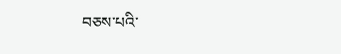བཅས་པའི་